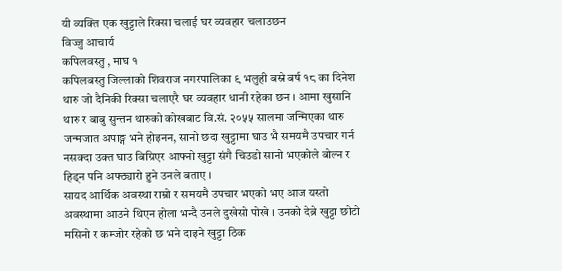यी व्यक्ति एक खुट्टाले रिक्सा चलाई घर व्यवहार चलाउछन
विज्जु आचार्य
कपिलवस्तु , माघ १
कपिलबस्तु जिल्लाको शिवराज नगरपालिका ९ भलुही बस्ने बर्ष १८ का दिनेश थारु जो दैनिकी रिक्सा चलाएरै घर व्यवहार धानी रहेका छन । आमा खुसानि थारु र बाबु सुन्तन थारुको कोखबाट वि.सं. २०५५ सालमा जन्मिएका थारु जन्मजात अपाङ्ग भने होइनन, सानो छदा खुट्टामा घाउ भै समयमै उपचार गर्न नसक्दा उक्त घाउ बिग्रिएर आफ्नो खुट्टा संगै चिउडो सानो भएकोले बोल्न र हिड्न पनि अफ्ठ्यारो हुने उनले बताए ।
सायद आर्थिक अवस्था राम्रो र समयमै उपचार भएको भए आज यस्तो अवस्थामा आउने थिएन होला भन्दै उनले दुखेसो पोखे । उनको देब्रे खुट्टा छोटो मसिनो र कम्जोर रहेको छ भने दाइने खुट्टा ठिक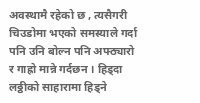अवस्थामै रहेको छ , त्यसैगरी चिउडोमा भएको समस्याले गर्दा पनि उनि बोल्न पनि अफ्ठ्यारो र गाह्रो मान्ने गर्दछन । हिड्दा लठ्ठीको साहारामा हिड्ने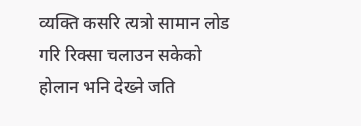व्यक्ति कसरि त्यत्रो सामान लोड गरि रिक्सा चलाउन सकेको होलान भनि देख्ने जति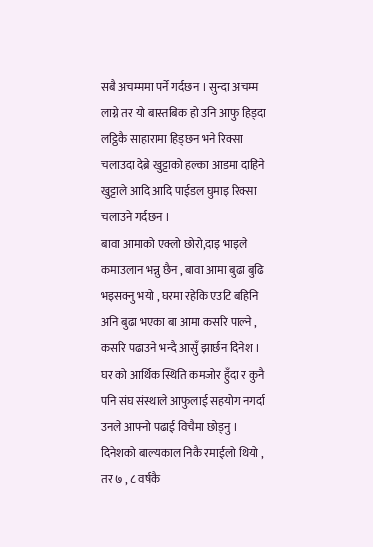सबै अचम्ममा पर्ने गर्दछन । सुन्दा अचम्म लाग्ने तर यो बास्तबिक हो उनि आफु हिड्दा लट्ठिकै साहारामा हिड्छन भने रिक्सा चलाउदा देब्रे खुट्टाको हल्का आडमा दाहिने खुट्टाले आदि आदि पाईडल घुमाइ रिक्सा चलाउने गर्दछन ।
बावा आमाको एक्लो छोरो,दाइ भाइले कमाउलान भन्नु छैन , बावा आमा बुढा बुढि भइसक्नु भयो , घरमा रहेकि एउटि बहिनि अनि बुढा भएका बा आमा कसरि पाल्ने , कसरि पढाउने भन्दै आसुँ झार्छन दिनेश । घर को आर्थिक स्थिति कमजोर हुँदा र कुनै पनि संघ संस्थाले आफुलाई सहयोग नगर्दा उनले आफ्नो पढाई विचैमा छोड्नु । दिनेशको बाल्यकाल निकै रमाईलो थियो , तर ७ , ८ वर्षकै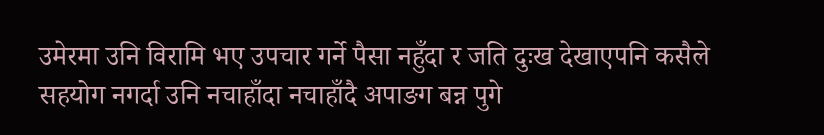उमेरमा उनि विरामि भए उपचार गर्ने पैसा नहुँदा र जति दुःख देखाएपनि कसैले सहयोग नगर्दा उनि नचाहाँदा नचाहाँदै अपाङग बन्न पुगे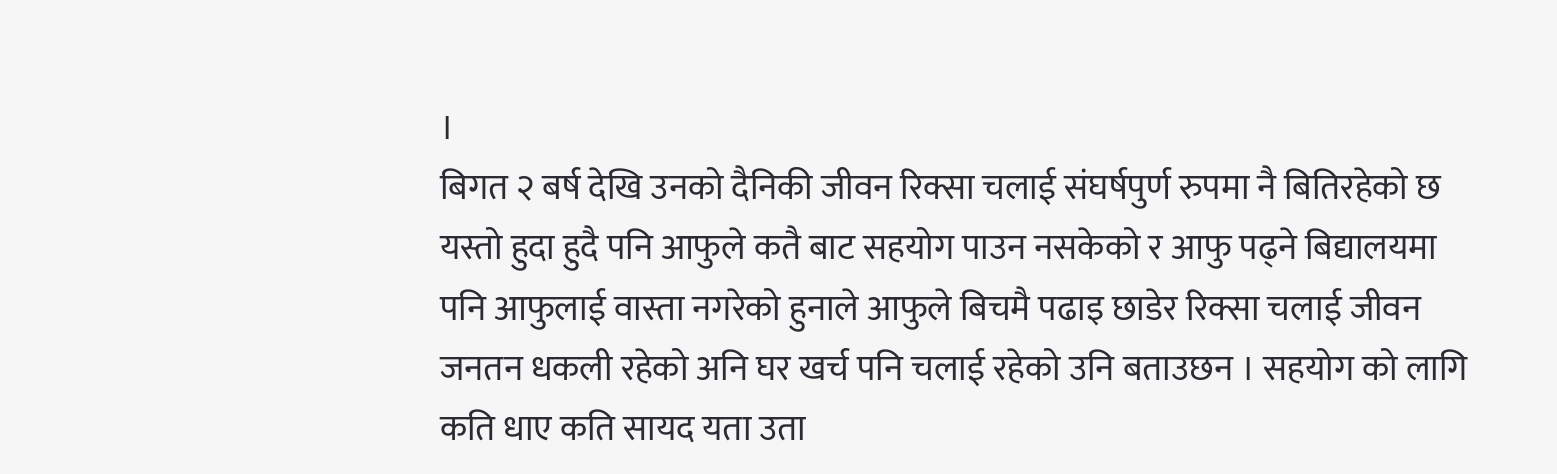।
बिगत २ बर्ष देखि उनको दैनिकी जीवन रिक्सा चलाई संघर्षपुर्ण रुपमा नै बितिरहेको छ यस्तो हुदा हुदै पनि आफुले कतै बाट सहयोग पाउन नसकेको र आफु पढ्ने बिद्यालयमा पनि आफुलाई वास्ता नगरेको हुनाले आफुले बिचमै पढाइ छाडेर रिक्सा चलाई जीवन जनतन धकली रहेको अनि घर खर्च पनि चलाई रहेको उनि बताउछन । सहयोग को लागि कति धाए कति सायद यता उता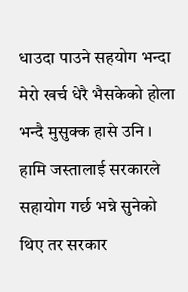धाउदा पाउने सहयोग भन्दा मेरो खर्च धेरै भैसकेको होला भन्दै मुसुक्क हासे उनि । हामि जस्तालाई सरकारले सहायोग गर्छ भन्ने सुनेको थिए तर सरकार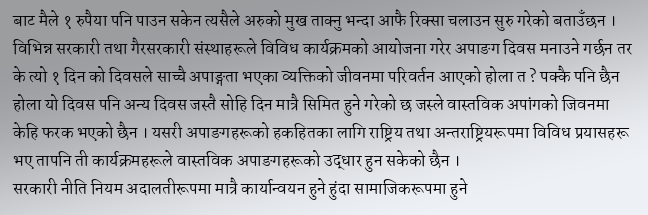बाट मैले १ रुपैया पनि पाउन सकेन त्यसैले अरुको मुख ताक्नु भन्दा आफै रिक्सा चलाउन सुरु गरेको बताउँछन ।
विभिन्न सरकारी तथा गैरसरकारी संस्थाहरूले विविध कार्यक्रमको आयोजना गरेर अपाङग दिवस मनाउने गर्छन तर के त्यो १ दिन को दिवसले साच्चै अपाङ्गता भएका व्यक्तिको जीवनमा परिवर्तन आएको होला त ? पक्कै पनि छैन होला यो दिवस पनि अन्य दिवस जस्तै सोहि दिन मात्रै सिमित हुने गरेको छ जस्ले वास्तविक अपांगको जिवनमा केहि फरक भएको छैन । यसरी अपाङगहरूको हकहितका लागि राष्ट्रिय तथा अन्तराष्ट्रियरूपमा विविध प्रयासहरू भए तापनि ती कार्यक्रमहरूले वास्तविक अपाङगहरूको उद्धार हुन सकेको छैन ।
सरकारी नीति नियम अदालतीरूपमा मात्रै कार्यान्वयन हुने हुंदा सामाजिकरूपमा हुने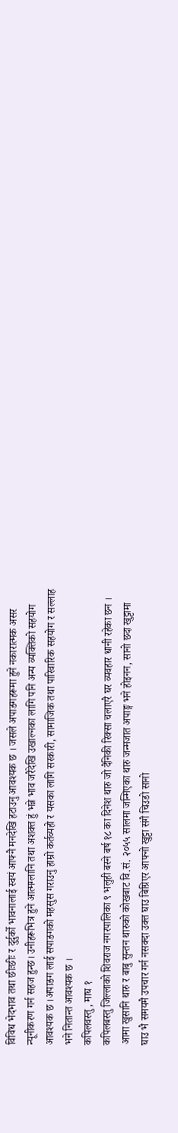विविध भेदभाव तथा छीःछीः र दुर्दुर्को भावनालाई स्वयं आफ्नै मनदेखि हटाउनु आवश्यक छ । जसले अपाङगहरूमा हुने नकारात्मक असर न्यूनीकरण गर्न सहज हुन्छ। उनीहरूभित्र हुने आत्मग्लानि तथा अशक्त हुं भन्ने भाव जरैदेखि उखाल्नका लागि पनि अन्य व्यक्तिको सहयोग आवश्यक छ ।अपाङग लाई सपाङगको महसुस गराउनु हाम्रो कर्तव्यहो र यसका लागि सरकारी, सामाजिक तथा पारिवारिक सहयोग र सल्लाह भने नितान्त आवश्यक छ ।
कपिलवस्तु , माघ १
कपिलबस्तु जिल्लाको शिवराज नगरपालिका ९ भलुही बस्ने बर्ष १८ का दिनेश थारु जो दैनिकी रिक्सा चलाएरै घर व्यवहार धानी रहेका छन । आमा खुसानि थारु र बाबु सुन्तन थारुको कोखबाट वि.सं. २०५५ सालमा जन्मिएका थारु जन्मजात अपाङ्ग भने होइनन, सानो छदा खुट्टामा घाउ भै समयमै उपचार गर्न नसक्दा उक्त घाउ बिग्रिएर आफ्नो खुट्टा संगै चिउडो सानो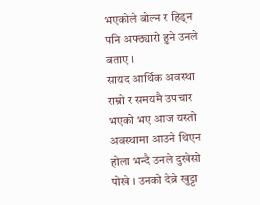भएकोले बोल्न र हिड्न पनि अफ्ठ्यारो हुने उनले बताए ।
सायद आर्थिक अवस्था राम्रो र समयमै उपचार भएको भए आज यस्तो अवस्थामा आउने थिएन होला भन्दै उनले दुखेसो पोखे । उनको देब्रे खुट्टा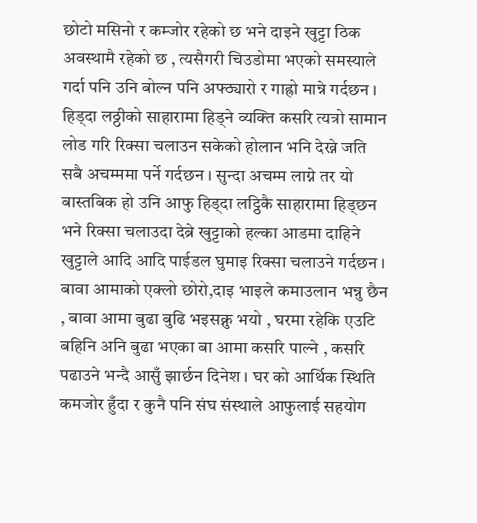छोटो मसिनो र कम्जोर रहेको छ भने दाइने खुट्टा ठिक अवस्थामै रहेको छ , त्यसैगरी चिउडोमा भएको समस्याले गर्दा पनि उनि बोल्न पनि अफ्ठ्यारो र गाह्रो मान्ने गर्दछन । हिड्दा लठ्ठीको साहारामा हिड्ने व्यक्ति कसरि त्यत्रो सामान लोड गरि रिक्सा चलाउन सकेको होलान भनि देख्ने जति सबै अचम्ममा पर्ने गर्दछन । सुन्दा अचम्म लाग्ने तर यो बास्तबिक हो उनि आफु हिड्दा लट्ठिकै साहारामा हिड्छन भने रिक्सा चलाउदा देब्रे खुट्टाको हल्का आडमा दाहिने खुट्टाले आदि आदि पाईडल घुमाइ रिक्सा चलाउने गर्दछन ।
बावा आमाको एक्लो छोरो,दाइ भाइले कमाउलान भन्नु छैन , बावा आमा बुढा बुढि भइसक्नु भयो , घरमा रहेकि एउटि बहिनि अनि बुढा भएका बा आमा कसरि पाल्ने , कसरि पढाउने भन्दै आसुँ झार्छन दिनेश । घर को आर्थिक स्थिति कमजोर हुँदा र कुनै पनि संघ संस्थाले आफुलाई सहयोग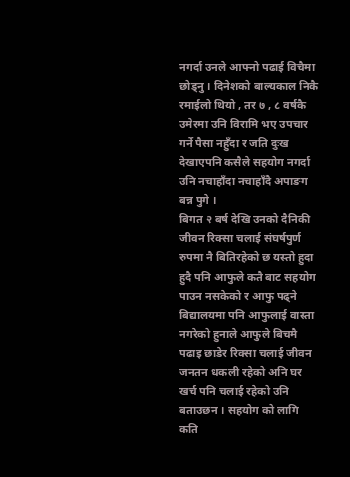नगर्दा उनले आफ्नो पढाई विचैमा छोड्नु । दिनेशको बाल्यकाल निकै रमाईलो थियो , तर ७ , ८ वर्षकै उमेरमा उनि विरामि भए उपचार गर्ने पैसा नहुँदा र जति दुःख देखाएपनि कसैले सहयोग नगर्दा उनि नचाहाँदा नचाहाँदै अपाङग बन्न पुगे ।
बिगत २ बर्ष देखि उनको दैनिकी जीवन रिक्सा चलाई संघर्षपुर्ण रुपमा नै बितिरहेको छ यस्तो हुदा हुदै पनि आफुले कतै बाट सहयोग पाउन नसकेको र आफु पढ्ने बिद्यालयमा पनि आफुलाई वास्ता नगरेको हुनाले आफुले बिचमै पढाइ छाडेर रिक्सा चलाई जीवन जनतन धकली रहेको अनि घर खर्च पनि चलाई रहेको उनि बताउछन । सहयोग को लागि कति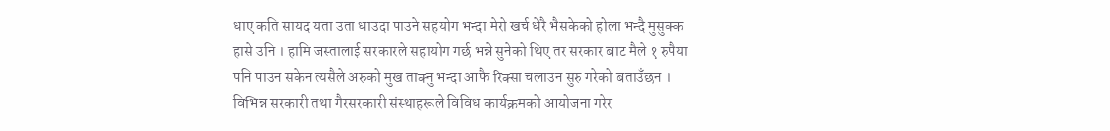धाए कति सायद यता उता धाउदा पाउने सहयोग भन्दा मेरो खर्च धेरै भैसकेको होला भन्दै मुसुक्क हासे उनि । हामि जस्तालाई सरकारले सहायोग गर्छ भन्ने सुनेको थिए तर सरकार बाट मैले १ रुपैया पनि पाउन सकेन त्यसैले अरुको मुख ताक्नु भन्दा आफै रिक्सा चलाउन सुरु गरेको बताउँछन ।
विभिन्न सरकारी तथा गैरसरकारी संस्थाहरूले विविध कार्यक्रमको आयोजना गरेर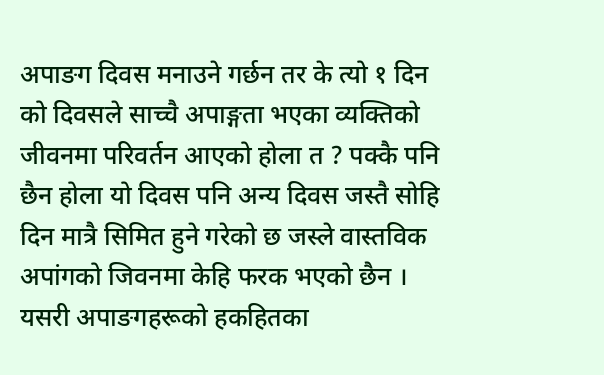अपाङग दिवस मनाउने गर्छन तर के त्यो १ दिन को दिवसले साच्चै अपाङ्गता भएका व्यक्तिको जीवनमा परिवर्तन आएको होला त ? पक्कै पनि छैन होला यो दिवस पनि अन्य दिवस जस्तै सोहि दिन मात्रै सिमित हुने गरेको छ जस्ले वास्तविक अपांगको जिवनमा केहि फरक भएको छैन । यसरी अपाङगहरूको हकहितका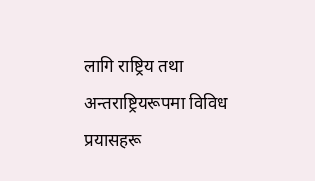लागि राष्ट्रिय तथा अन्तराष्ट्रियरूपमा विविध प्रयासहरू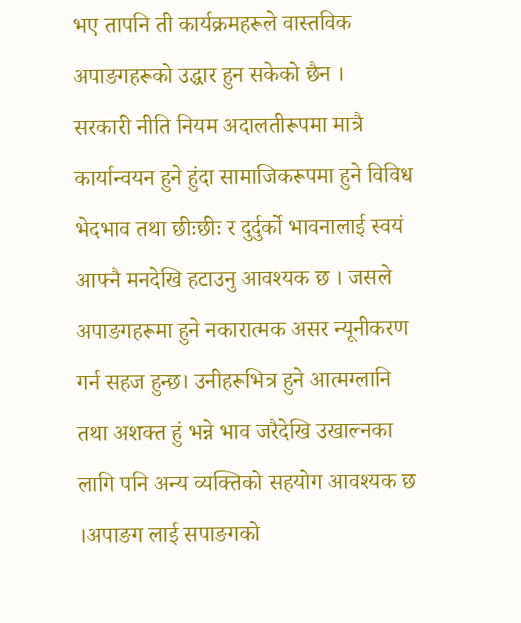भए तापनि ती कार्यक्रमहरूले वास्तविक अपाङगहरूको उद्धार हुन सकेको छैन ।
सरकारी नीति नियम अदालतीरूपमा मात्रै कार्यान्वयन हुने हुंदा सामाजिकरूपमा हुने विविध भेदभाव तथा छीःछीः र दुर्दुर्को भावनालाई स्वयं आफ्नै मनदेखि हटाउनु आवश्यक छ । जसले अपाङगहरूमा हुने नकारात्मक असर न्यूनीकरण गर्न सहज हुन्छ। उनीहरूभित्र हुने आत्मग्लानि तथा अशक्त हुं भन्ने भाव जरैदेखि उखाल्नका लागि पनि अन्य व्यक्तिको सहयोग आवश्यक छ ।अपाङग लाई सपाङगको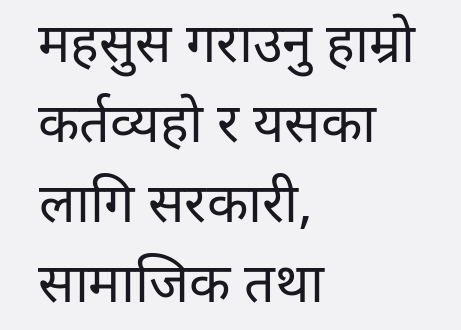महसुस गराउनु हाम्रो कर्तव्यहो र यसका लागि सरकारी, सामाजिक तथा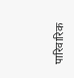पारिवारिक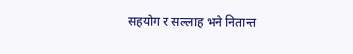सहयोग र सल्लाह भने नितान्त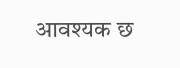आवश्यक छ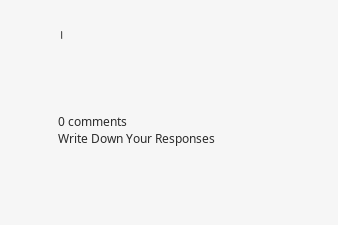।




0 comments
Write Down Your Responses